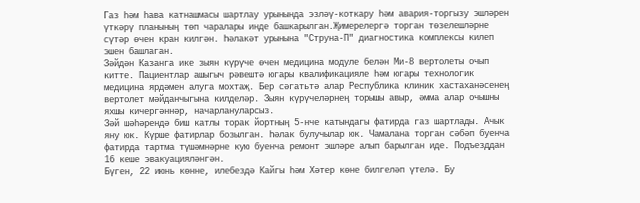Газ һәм һава катнашмасы шартлау урынында эзләү-коткару һәм авария-торгызу эшләрен үткәрү планының төп чаралары инде башкарылган.Җимерелергә торган төзелешләрне сүтәр өчен кран килгән. Һәлакәт урынына "Струна-П" диагностика комплексы килеп эшен башлаган.
Зәйдән Казанга ике зыян күрүче өчен медицина модуле белән Ми-8 вертолеты очып китте. Пациентлар ашыгыч рәвештә югары квалификацияле һәм югары технологик медицина ярдәмен алуга мохтаҗ. Бер сәгатьтә алар Республика клиник хастаханәсенең вертолет мәйданчыгына килделәр. Зыян күрүчеләрнең торышы авыр, әмма алар очышны яхшы кичергәннәр, начарлануларсыз.
Зәй шәһәрендә биш катлы торак йортның 5-нче катындагы фатирда газ шартлады. Ачык яну юк. Күрше фатирлар бозылган. Һәлак булучылар юк. Чамалана торган сәбәп буенча фатирда тартма түшәмнәрне кую буенча ремонт эшләре алып барылган иде. Подъезддан 16 кеше эвакуацияләнгән.
Бүген, 22 июнь көнне, илебездә Кайгы һәм Хәтер көне билгеләп үтелә. Бу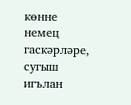көнне немец гаскәрләре, сугыш игълан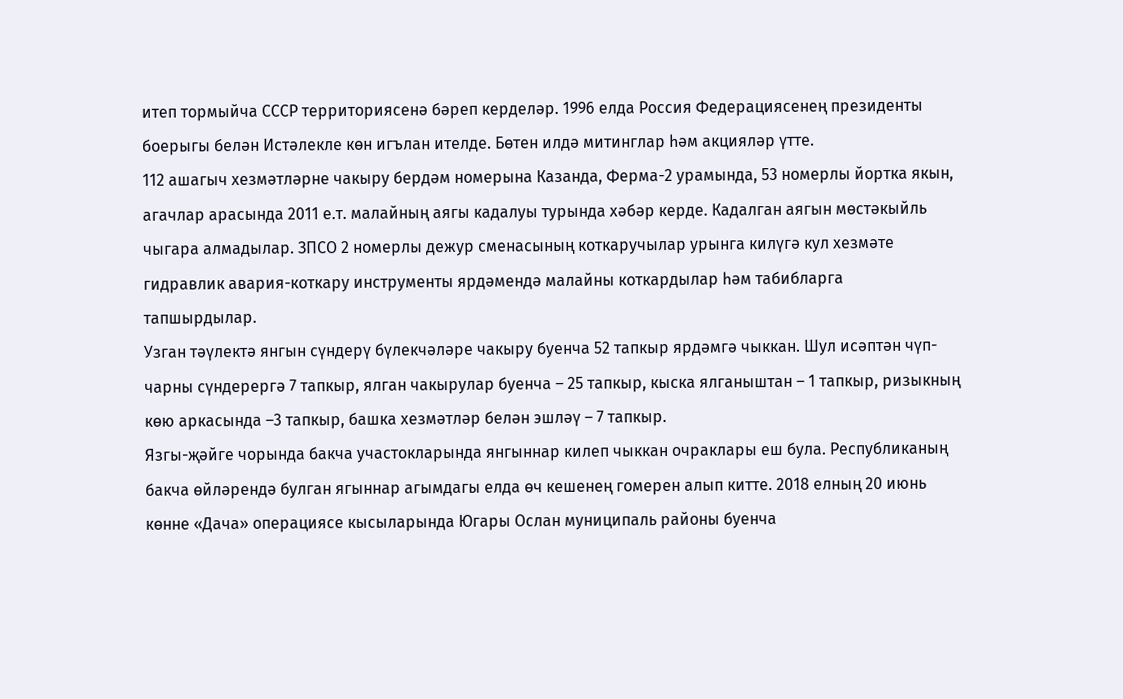итеп тормыйча СССР территориясенә бәреп керделәр. 1996 елда Россия Федерациясенең президенты боерыгы белән Истәлекле көн игълан ителде. Бөтен илдә митинглар һәм акцияләр үтте.
112 ашагыч хезмәтләрне чакыру бердәм номерына Казанда, Ферма-2 урамында, 53 номерлы йортка якын, агачлар арасында 2011 е.т. малайның аягы кадалуы турында хәбәр керде. Кадалган аягын мөстәкыйль чыгара алмадылар. ЗПСО 2 номерлы дежур сменасының коткаручылар урынга килүгә кул хезмәте гидравлик авария-коткару инструменты ярдәмендә малайны коткардылар һәм табибларга тапшырдылар.
Узган тәүлектә янгын сүндерү бүлекчәләре чакыру буенча 52 тапкыр ярдәмгә чыккан. Шул исәптән чүп-чарны сүндерергә 7 тапкыр, ялган чакырулар буенча – 25 тапкыр, кыска ялганыштан – 1 тапкыр, ризыкның көю аркасында –3 тапкыр, башка хезмәтләр белән эшләү – 7 тапкыр.
Язгы-җәйге чорында бакча участокларында янгыннар килеп чыккан очраклары еш була. Республиканың бакча өйләрендә булган ягыннар агымдагы елда өч кешенең гомерен алып китте. 2018 елның 20 июнь көнне «Дача» операциясе кысыларында Югары Ослан муниципаль районы буенча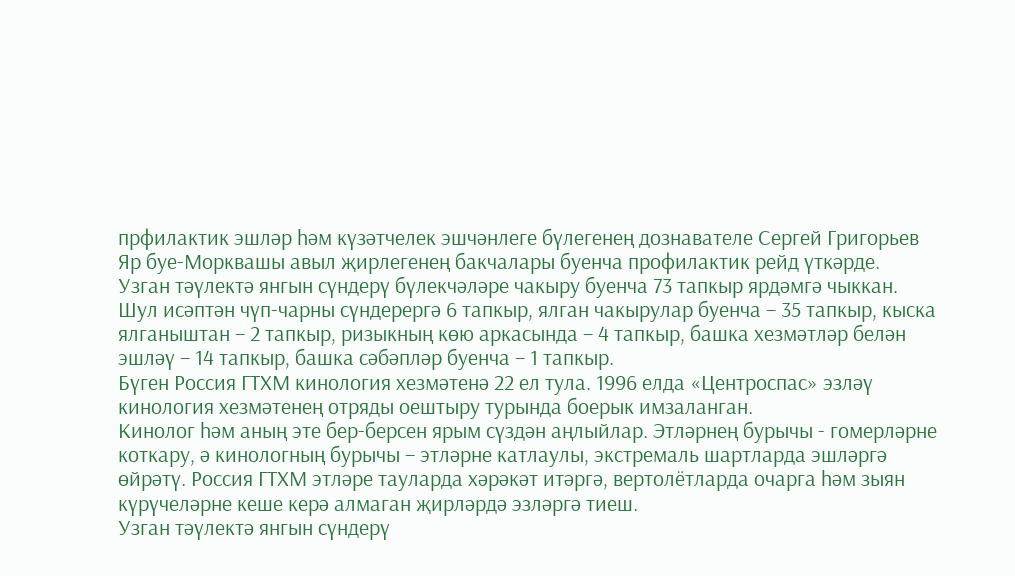прфилактик эшләр һәм күзәтчелек эшчәнлеге бүлегенең дознавателе Сергей Григорьев Яр буе-Морквашы авыл җирлегенең бакчалары буенча профилактик рейд үткәрде.
Узган тәүлектә янгын сүндерү бүлекчәләре чакыру буенча 73 тапкыр ярдәмгә чыккан. Шул исәптән чүп-чарны сүндерергә 6 тапкыр, ялган чакырулар буенча – 35 тапкыр, кыска ялганыштан – 2 тапкыр, ризыкның көю аркасында – 4 тапкыр, башка хезмәтләр белән эшләү – 14 тапкыр, башка сәбәпләр буенча – 1 тапкыр.
Бүген Россия ГТХМ кинология хезмәтенә 22 ел тула. 1996 елда «Центроспас» эзләү кинология хезмәтенең отряды оештыру турында боерык имзаланган.
Кинолог һәм аның эте бер-берсен ярым сүздән аңлыйлар. Этләрнең бурычы - гомерләрне коткару, ә кинологның бурычы – этләрне катлаулы, экстремаль шартларда эшләргә өйрәтү. Россия ГТХМ этләре тауларда хәрәкәт итәргә, вертолётларда очарга һәм зыян күрүчеләрне кеше керә алмаган җирләрдә эзләргә тиеш.
Узган тәүлектә янгын сүндерү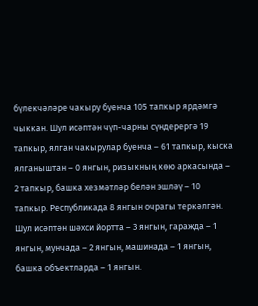бүлекчәләре чакыру буенча 105 тапкыр ярдәмгә чыккан. Шул исәптән чүп-чарны сүндерергә 19 тапкыр, ялган чакырулар буенча – 61 тапкыр, кыска ялганыштан – 0 янгын, ризыкның көю аркасында – 2 тапкыр, башка хезмәтләр белән эшләү – 10 тапкыр. Республикада 8 янгын очрагы теркәлгән. Шул исәптән шәхси йортта – 3 янгын, гаражда – 1 янгын, мунчада – 2 янгын, машинада – 1 янгын, башка объектларда – 1 янгын.